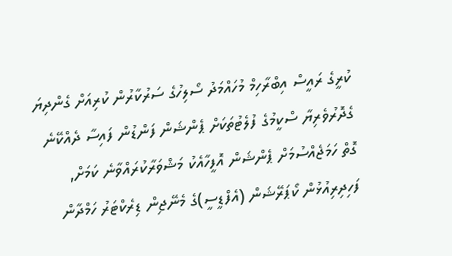ކުރީގެ ރައީސް އިބްރާހިމް މުހައްމަދު ސޯލިހުގެ ސަރުކާރުން ކުރިއަށް ގެންދިޔަ ގެދޮރުވެރިޔާ ސްކީމުގެ ފުލެޓުތަކަށް ޕެންޝަން ފަންޑުން ފައިސާ ދެއްކޭނެ ގޮތް ހަމަޖެއްސުމަށް ޕެންޝަން އޮފީހާއެކު މަޝްވަރާކުރައްވާނެ ކަމަށް, ފަހިދިރިއުޅުން ކޯޕަރޭޝަން (އެފްޑީސީ)ގެ މެނޭޖިން ޑިރެކްޓަރު ހަމްދާން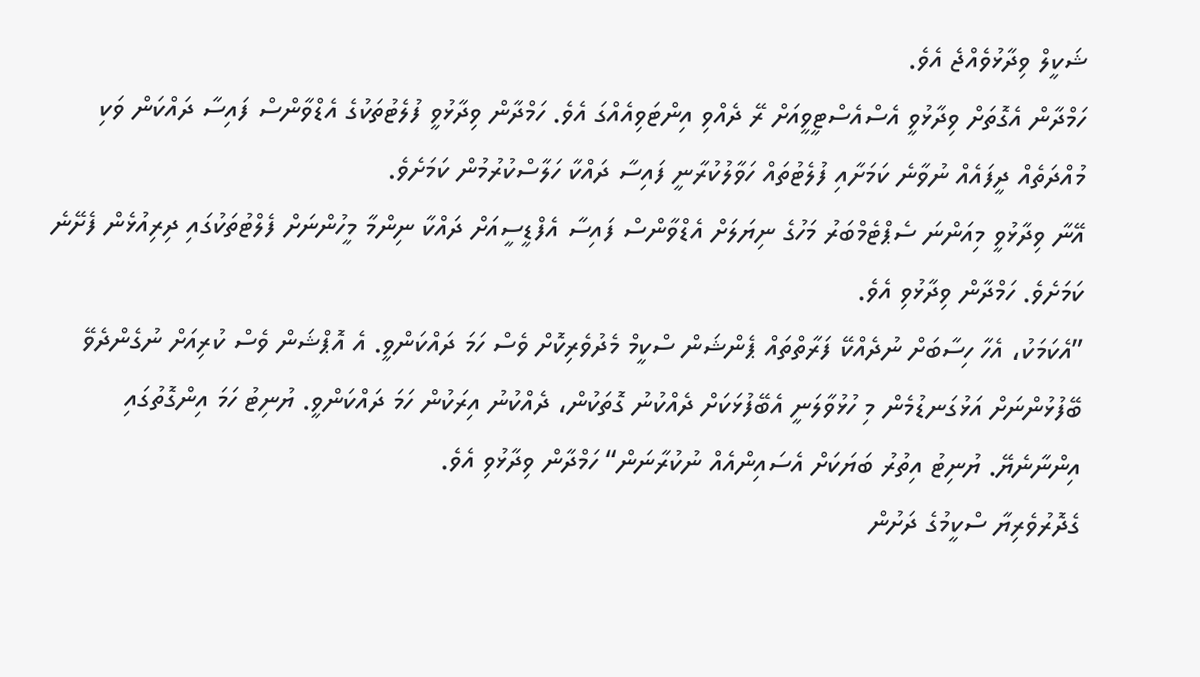ޝަކީލް ވިދާޅުވެއްޖެ އެވެ.
ހަމްދާން އެގޮތަށް ވިދާޅުވީ އެސްއެސްޓީވީއަށް ރޭ ދެއްވި އިންޓަވިއެއްގަ އެވެ. ހަމްދާން ވިދާޅުވީ ފުލެޓުތަކުގެ އެޑްވާންސް ފައިސާ ދައްކަން ވަކި މުއްދަތެއް ދީފައެއް ނުވާނެ ކަމަށާއި ފުލެޓުތައް ހަވާލުކުރާނީ ފައިސާ ދައްކާ ހަލާސްކުރުމުން ކަމަށެވެ.
އޭނާ ވިދާޅުވީ މިއަންނަ ސެޕްޓެމްބަރު މަހުގެ ނިޔަލަށް އެޑްވާންސް ފައިސާ އެފްޑީސީއަށް ދައްކާ ނިންމާ މީހުންނަށް ފެލްޓުތަކުގައި ދިރިއުޅެން ފެށޭނެ ކަމަށެވެ. ހަމްދާން ވިދާޅުވި އެވެ.
”އެކަމަކު، އެހާ ހިސާބަށް ނުދެއްކޭ ފަރާތްތައް ޕެންޝަން ސްކީމް މެދުވެރިކޮށް ވެސް ހަމަ ދައްކަންވީ. އެ އޮޕްޝަން ވެސް ކުރިއަށް ނުގެންދެވޭ ބޭފުޅުންނަށް އަޅުގަނޑުމެން މި ހުޅުވާލަނީ އެބޭފުޅަކަށް ދެއްކުނު ގޮތަކުން، ދެއްކުނު އިރަކުން ހަމަ ދައްކަންވީ. ޔުނިޓު ހަމަ އިންގޮތުގައި އިންނާނެޔޭ. ޔުނިޓު އިތުރު ބަޔަކަށް އެސައިންއެއް ނުކުރާނަން“ ހަމްދާން ވިދާޅުވި އެވެ.
ގެދޮރުވެރިޔާ ސްކީމުގެ ދަށުން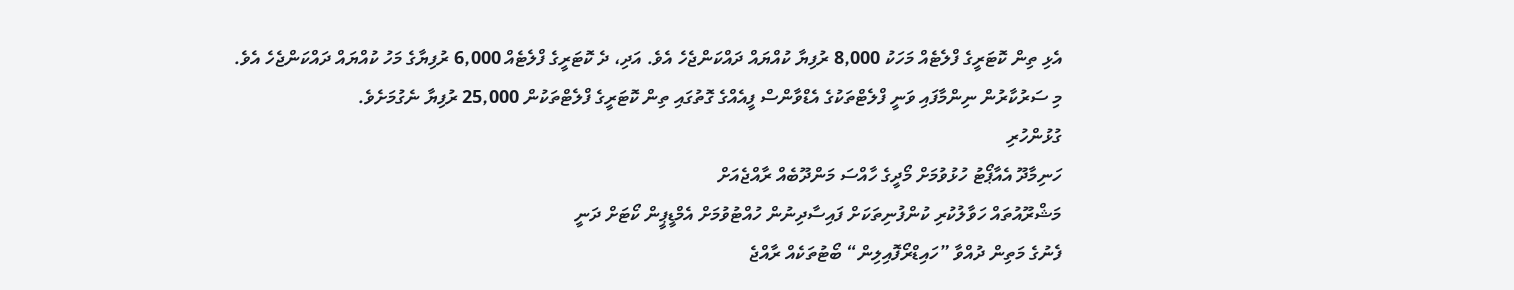އެޅި ތިން ކޮޓަރީގެ ފްލެޓެއް މަހަކު 8,000 ރުފިޔާ ކުއްޔައް ދައްކަންޖެހެ އެވެ. އަދި، ދެ ކޮޓަރީގެ ފްލެޓެއް 6,000 ރުފިޔާގެ މަހު ކުއްޔައް ދައްކަންޖެހެ އެވެ.
މި ސަރުކާރުން ނިންމާފައި ވަނީ ފްލެޓްތަކުގެ އެޑްވާންސް ފީއެއްގެ ގޮތުގައި ތިން ކޮޓަރީގެ ފްލެޓްތަކުން 25,000 ރުފިޔާ ނެގުމަށެވެ.
ގުޅުންހުރި
ހަނިމާދޫ އެއާޕޯޓު ހުޅުވުމަށް މޯދީގެ ހާއްސަ މަންދޫބެއް ރާއްޖެއަށް
މަޝްރޫއުތައް ހަވާލުކުރި ކުންފުނިތަކަށް ފައިސާދިނުން ހުއްޓުވުމަށް އެމްޑީޕީން ކޯޓަށް ދަނީ
ފެނުގެ މަތިން ދުއްވާ ”ހައިޑްރޯފޮއިލިން“ ބޯޓުތަކެއް ރާއްޖެ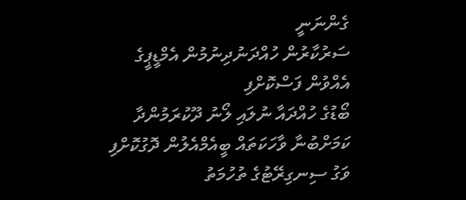ގެންނަނީ
ސަރުކާރުން ހުއްދަނުދިނުމުން އެމްޑީޕީގެ އެއްވުން ފަސްކޮށްފި
ބޯޑުގެ ހުއްދައާ ނުލައި ލޯނު ދޫކުރަމުންދާ ކަމަށްބުނާ ވާހަކަތައް ބީއެމްއެލުން ދޮގުކޮށްފި
ވަގު ސިނގިރޭޓުގެ ތުހުމަތު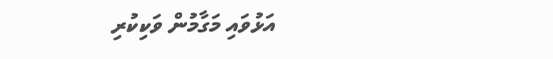އަޅުވައި މަގާމުން ވަކިކުރި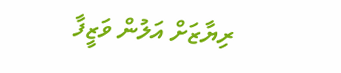ރިޔާޒަށް އަލުން ވަޒީފާ